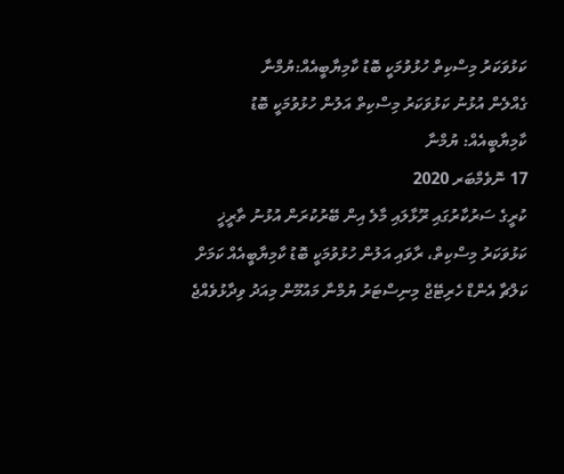ކަޅުވަކަރު މިސްކިތް ހުޅުވުމަކީ ބޮޑު ކާމިޔާބީއެއް:ޔުމްނާ
ގެއްލެން އުޅުނު ކަޅުވަކަރު މިސްކިތް އަލުން ހުޅުވުމަކީ ބޮޑު ކާމިޔާބީއެއް: ޔުމްނާ
17 ނޮވެމްބަރ 2020
ކުރީގެ ސަރުކާރުގައި ރޫޅާލައި މާލެ އިން ބޭރުކުރަން އުޅުނު ތާރީޚީ ކަޅުވަކަރު މިސްކިތް، ރާވައި އަލުން ހުޅުވުމަކީ ބޮޑު ކާމިޔާބީއެއް ކަމަށް ކަލްޗާ އެންޑް ހެރިޓޭޖް މިނިސްޓަރު ޔުމްނާ މައުމޫން މިއަދު ވިދާޅުވެއްޖެ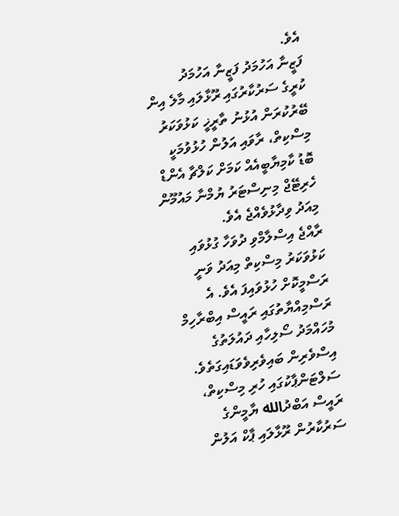އެވެ.
ފަޒީނާ އަހުމަދު ފަޒީނާ އަހުމަދު
ކުރީގެ ސަރުކާރުގައި ރޫޅާލައި މާލެ އިން ބޭރުކުރަން އުޅުނު ތާރީޚީ ކަޅުވަކަރު މިސްކިތް، ރާވައި އަލުން ހުޅުވުމަކީ ބޮޑު ކާމިޔާބީއެއް ކަމަށް ކަލްޗާ އެންޑް ހެރިޓޭޖް މިނިސްޓަރު ޔުމްނާ މައުމޫން މިއަދު ވިދާޅުވެއްޖެ އެވެ.
ރާއްޖެ އިސްލާމްވި ދުވަހާ ގުޅުވައި ކަޅުވަކަރު މިސްކިތް މިއަދު ވަނީ ރަސްމީކޮށް ހުޅުވައިފަ އެވެ. އެ ރަސްމިއްޔާތުގައި ރައީސް އިބްރާހިމް މުހައްމަދު ސޯލިހާއި ދައުލަތުގެ އިސްވެރިން ބައިވެރިވެވަޑައިގަތެވެ.
ސަލްޓަންޕާކުގައި ހުރި މިސްކިތް، ރައީސް އަބްދުالله ޔާމީންގެ ސަރުކާރުން ރޫޅާލައި ޕާކް އަލުން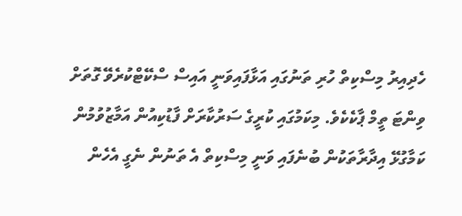ހެދިއިރު މިސްކިތް ހުރި ތަނުގައި އަޅާފައިވަނީ އައިސް ސްކޭޓްކުރެވޭ ގޮތަށް ވިންޓަ ތީމް ޕާކެކެވެ. މިކަމުގައި ކުރީގެ ސަރުކާރަށް ފާޑުކިއުން އަމާޒުވުމުން ކަމާގުޅޭ އިދާރާތަކުން ބުނެފައި ވަނީ މިސްކިތް އެ ތަނުން ނެގީ އެހެން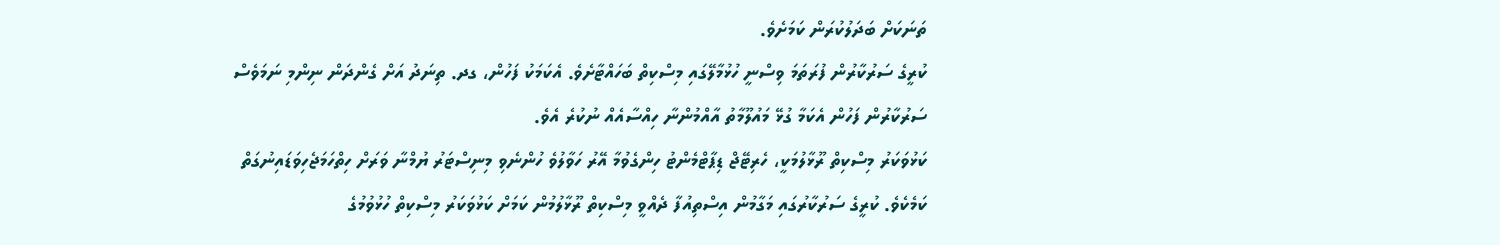ތަނަކަށް ބަދަލުކުރަން ކަމަށެވެ.
ކުރީގެ ސަރުކާރުން ފުރަތަމަ ވިސްނީ ހުޅުމާލޭގައި މިސްކިތް ބަހައްޓާށެވެ. އެކަމަކު ފަހުން، ގދ. ތިނަދު އަށް ގެންދަން ނިންމި ނަމަވެސް ސަރުކާރުން ފަހުން އެކަމާ ގުޅޭ މައުލޫމާތު އާއްމުންނާ ހިއްސާއެއް ނުކުރެ އެވެ.
ކަޅުވަކަރު މިސްކިތް ރޫޅާލުމަކީ، ހެރިޓޭޖް ޑިޕާޓްމެންޓު ހިންގެވުމާ އޭރު ހަވާލުވެ ހުންނެވި މިނިސްޓަރު ޔުމްނާ ވަރަށް ހިތްހަމަޖެހިވަޑައިނުގަތް ކަމެކެވެ. ކުރީގެ ސަރުކާރުގައި މަގާމުން އިސްތިއުފާ ދެއްވީ މިސްކިތް ރޫޅާލުމުން ކަމަށް ކަޅުވަކަރު މިސްކިތް ހުޅުވުމުގެ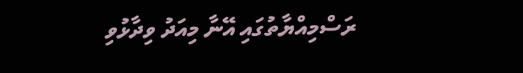ރަސްމިއްޔާތުގައި އޭނާ މިއަދު ވިދާޅުވި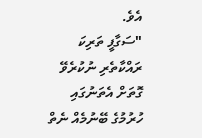އެވެ.
"ސަގާފީ ތަރިކަ ރައްކާތެރި ނުކުރެވޭ ގޮތަށް އެތަނުގައި ހުރުމުގެ ބޭނުމެއް ނެތް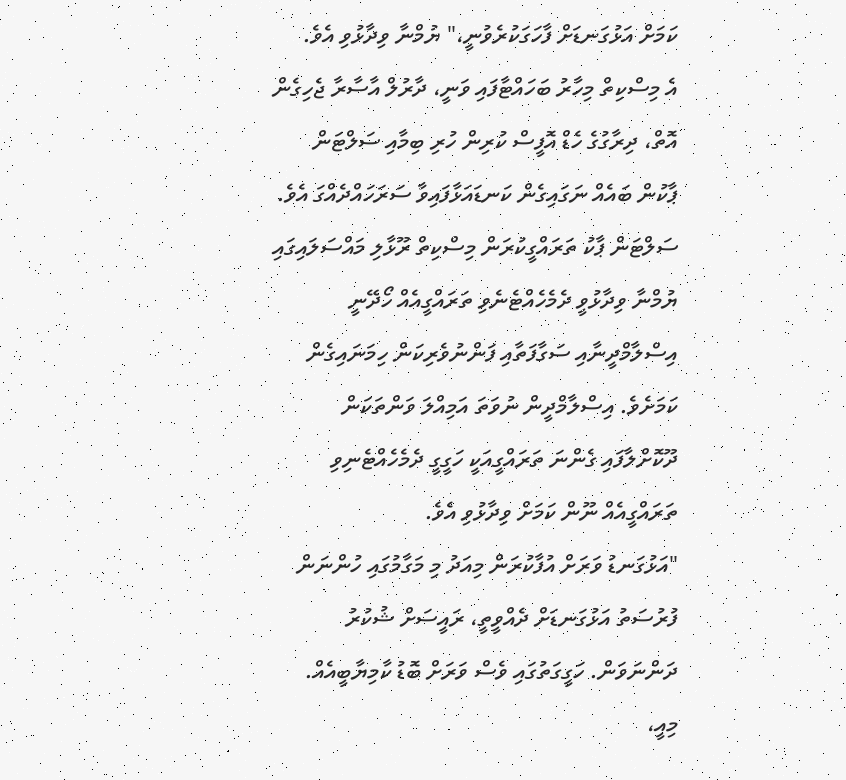ކަމަށް އަޅުގަނޑަށް ފާހަގަކުރެވުނީ،" ޔުމްނާ ވިދާޅުވި އެވެ.
އެ މިސްކިތް މިހާރު ބަހައްޓާފައި ވަނީ، ދާރުލް އާސާރާ ޖެހިގެން އޮތް، ދިރާގުގެ ހެޑް އޮފީސް ކުރިން ހުރި ބިމާއި ސަލްޓަން ޕާކުން ބައެއް ނަގައިގެން ކަނޑައަޅާފައިވާ ސަރަހައްދެއްގަ އެވެ.
ސަލްޓަން ޕާކު ތަރައްގީކުރަން މިސްކިތް ރޫޅާލި މައްސަލައިގައި ޔުމްނާ ވިދާޅުވީ ދެމެހެއްޓެނެވި ތަރައްގީއެއް ހޯދޭނީ އިސްލާމްދީނާއި ސަގާފަތާއި ފަންނުވެރިކަން ހިމަނައިގެން ކަމަށެވެ. އިސްލާމްދީން ނުވަތަ އަމިއްލަ ވަންތަކަން ދޫކޮށްލާފައި ގެންނަ ތަރައްގީއަކީ ހަގީގީ ދެމެހެއްޓެނިވި ތަރައްގީއެއް ނޫން ކަމަށް ވިދާޅުވި އެވެ.
"އަޅުގަނޑު ވަރަށް އުފާކުރަން މިއަދު މި މަގާމުގައި ހުންނަން ފުރުސަތު އަޅުގަނޑަށް ދެއްވީތީ، ރައީސަށް ޝުކުރު ދަންނަވަން. ހަގީގަތުގައި ވެސް ވަރަށް ބޮޑު ކާމިޔާބީއެއް. މިއީ،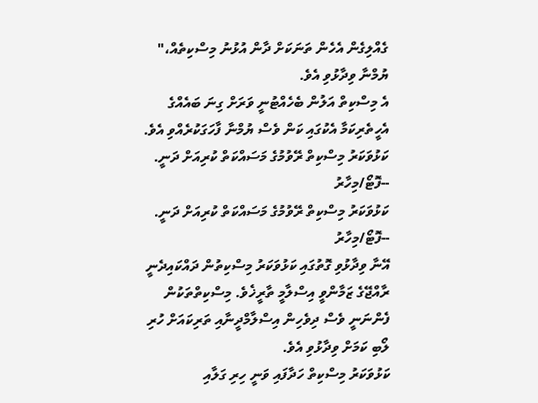ގެއްލިގެން އެހެން ތަނަކަށް ދާން އުޅުނު މިސްކިތެއް،" ޔުމްނާ ވިދާޅުވި އެވެ.
އެ މިސްކިތް އަލުން ބެހެއްޓުނީ ވަރަށް ގިނަ ބައެއްގެ އެހީތެރިކަމާ އެކުގައި ކަން ވެސް ޔުމްނާ ފާހަގަކުރެއްވި އެވެ.
ކަޅުވަކަރު މިސްކިތް ރޭވުމުގެ މަސައްކަތް ކުރިއަށް ދަނީ. --ފޮޓޯ/މިހާރު
ކަޅުވަކަރު މިސްކިތް ރޭވުމުގެ މަސައްކަތް ކުރިއަށް ދަނީ. --ފޮޓޯ/މިހާރު
އޭނާ ވިދާޅުވި ގޮތުގައި ކަޅުވަކަރު މިސްކިތުން ދައްކައިދެނީ ރާއްޖޭގެ ޒަމާންވީ އިސްލާމީ ތާރީޚެވެ. މިސްކިތްތަކުން ފެންނަނީ ވެސް ދިވެހިން އިސްލާމްދީނާއި ތަރިކައަށް ހުރި ލޯބި ކަމަށް ވިދާޅުވި އެވެ.
ކަޅުވަކަރު މިސްކިތް ހަދާފައި ވަނީ ހިރި ގަލާއި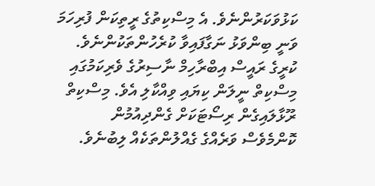ކަޅުވަކަރުންނެވެ. އެ މިސްކިތުގެ ރީތިކަން ފުރިހަމަ ވަނީ ބިންވަޅު ނަގާފައިވާ ކުރެހުންތަކުންނެވެ. ކުރީގެ ރައީސް އިބްރާހިމް ނާސިރުގެ ވެރިކަމުގައި މިސްކިތް ނީލަން ކިޔައި ވިއްކާލި އެވެ. މިސްކިތް ރޫޅާލައިގެން ރިސޯޓަކަށް ގެންދިއުމުން ކޮންމެވެސް ވަރެއްގެ ގެއްލުންތަކެއް ލިބުނެވެ.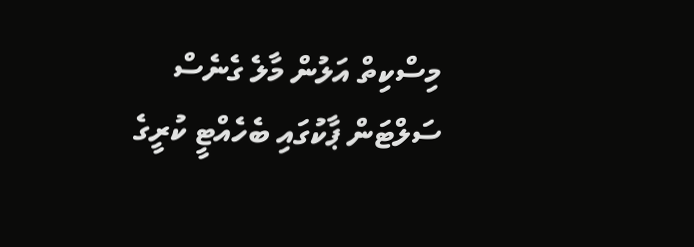މިސްކިތް އަލުން މާލެ ގެނެސް ސަލްޓަން ޕާކުގައި ބެހެއްޓީ ކުރީގެ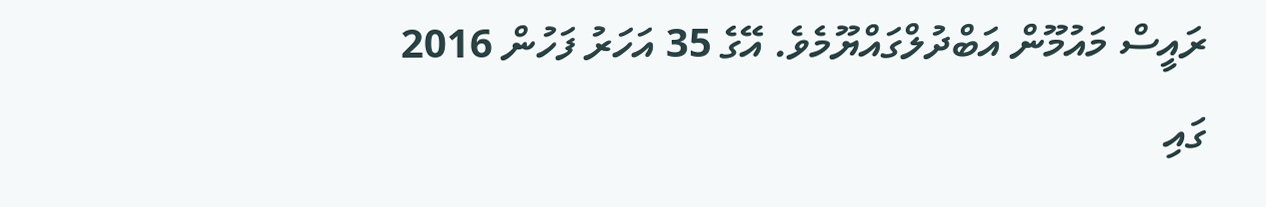ރައީސް މައުމޫން އަބްދުލްގައްޔޫމެވެ. އޭގެ 35 އަހަރު ފަހުން 2016 ގައި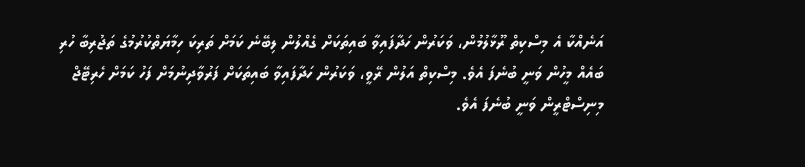އަނެއްކާ އެ މިސްކިތް ރޫޅާލުމުން، ވަކަރުން ހަދާފައިވާ ބައިތަކަށް ގެއްލުން ލިބޭނެ ކަމަށް ތަރިކަ ހިމާޔަތްކުރުމުގެ ތަޖުރިބާ ހުރި ބައެއް މީހުން ވަނީ ބުނެފަ އެވެ. މިސްކިތް އަލުން ރޭވީ، ވަކަރުން ހަދާފައިވާ ބައިތަކަށް ފަރުވާދިނުމަށް ފަހު ކަމަށް ހެރިޓޭޖް މިނިސްޓްރީން ވަނީ ބުނެފަ އެވެ.